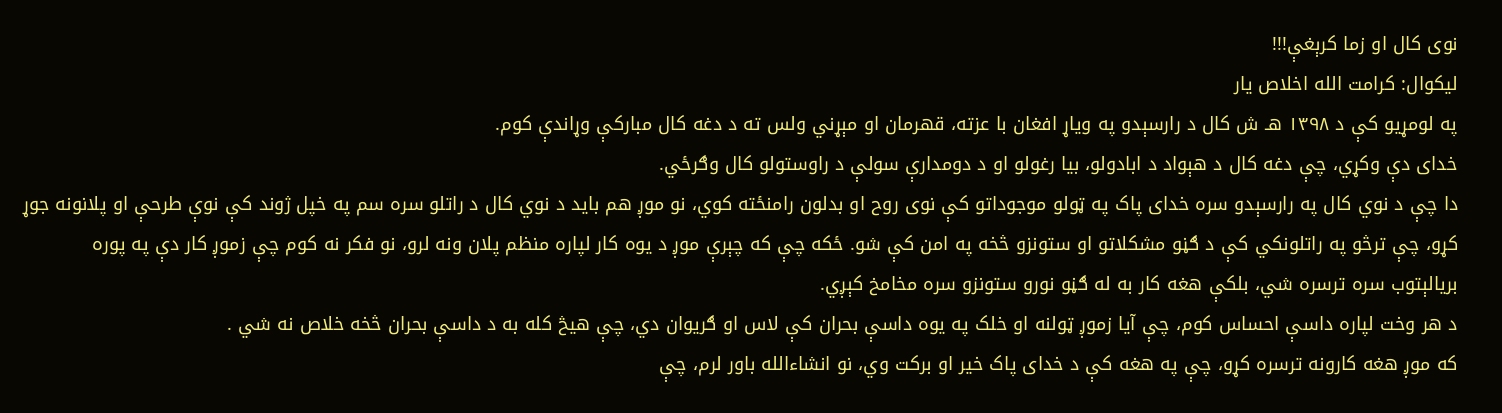نوی کال او زما کرېغې!!!
ليکوال: کرامت الله اخلاص یار
په لومړيو کې د ۱۳۹۸ هـ ش کال د رارسېدو په ویاړ افغان با عزته، قهرمان او مېړني ولس ته د دغه کال مبارکې وړاندې کوم.
خدای دې وکړي، چې دغه کال د هېواد د ابادولو، بيا رغولو او د دومدارې سولې د راوستولو کال وګرځي.
دا چې د نوي کال په رارسېدو سره خدای پاک په ټولو موجوداتو کې نوی روح او بدلون رامنځته کوي، نو موږ هم بايد د نوي کال د راتلو سره سم په خپل ژوند کې نوې طرحې او پلانونه جوړ کړو، چې ترڅو په راتلونکي کې د ګڼو مشکلاتو او ستونزو څخه په امن کې شو. ځکه چې که چېرې موږ د یوه کار لپاره منظم پلان ونه لرو، نو فکر نه کوم چې زموږ کار دې په پوره بريالېتوب سره ترسره شي، بلکې هغه کار به له ګڼو نورو ستونزو سره مخامخ کېږي.
د هر وخت لپاره داسې احساس کوم، چې آیا زموږ ټولنه او خلک په یوه داسې بحران کې لاس او ګريوان دي، چې هيڅ کله به د داسې بحران څخه خلاص نه شي .
که موږ هغه کارونه ترسره کړو، چې په هغه کې د خدای پاک خير او برکت وي، نو انشاءالله باور لرم، چې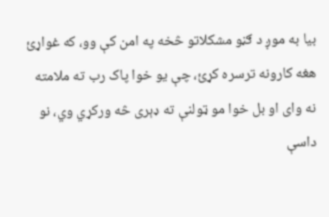بيا به موږ د ګڼو مشکلاتو څخه په امن کې وو، که غواړئ هغه کارونه ترسره کړئ، چې یو خوا پاک رب ته ملامته نه وای او بل خوا مو ټولنې ته ډېری څه ورکړي وي، نو داسې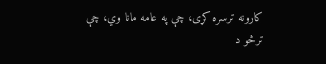کارونه ترسره کړی، چې په عامه مانا وي، چې ترڅو د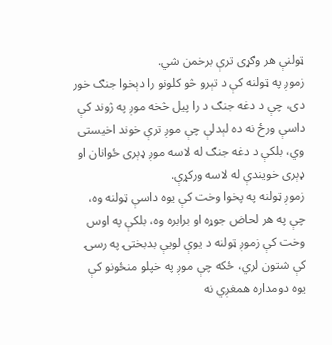ټولنې هر وګړی ترې برخمن شي.
زموږ په ټولنه کې د تېرو څو کلونو را دېخوا جنګ خور دی، چې د دغه جنګ د را پيل څخه موږ په ژوند کې داسې ورځ نه ده لېدلې چې موږ ترې خوند اخیستی وي، بلکې د دغه جنګ له لاسه موږ ډېری ځوانان او ډېری خويندې له لاسه ورکړې.
زموږ ټولنه په پخوا وخت کې یوه داسې ټولنه وه، چې په هر لحاض جوړه او برابره وه، بلکې په اوس وخت کې زموږ ټولنه د یوې لویې بدبختۍ په رسۍ کې شتون لري، ځکه چې موږ په خپلو منځونو کې یوه دومداره همغږي نه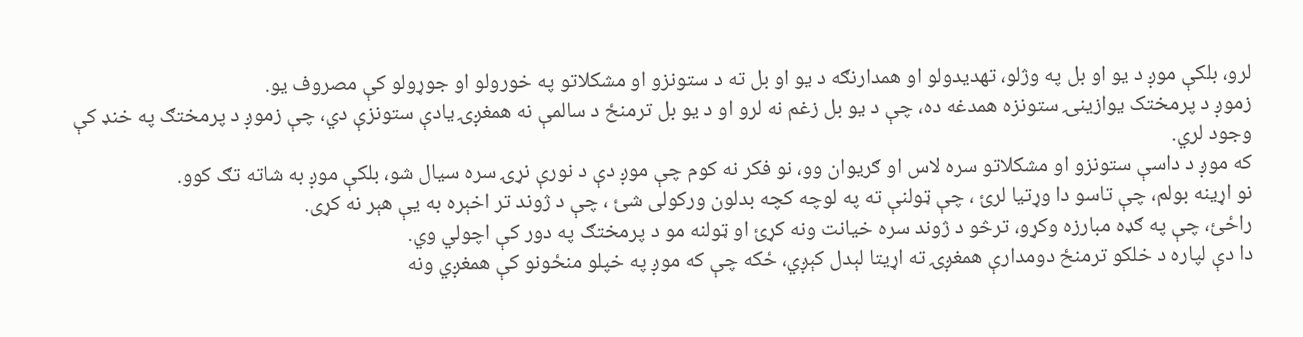لرو، بلکې موږ د یو او بل په وژلو، تهديدولو او همدارنګه د یو او بل ته د ستونزو او مشکلاتو په خورولو او جوړولو کې مصروف یو.
زموږ د پرمختک یوازینۍ ستونزه همدغه ده، چې د یو بل زغم نه لرو او د یو بل ترمنځ د سالمې نه همغږۍ یادې ستونزې دي، چې زموږ د پرمختګ په خنډ کې وجود لري.
که موږ د داسې ستونزو او مشکلاتو سره لاس او ګريوان وو، نو فکر نه کوم چې موږ دې د نورې نړۍ سره سیال شو، بلکې موږ به شاته تګ کوو.
نو اړينه بولم، چې تاسو دا وړتيا لرئ ، چې ټولنې ته په لوچه کچه بدلون ورکولی شئ ، چې د ژوند تر اخېره به یې هېر نه کړی.
راځئ، چې په ګډه مبارزه وکړو، ترڅو د ژوند سره خيانت ونه کړئ او ټولنه مو د پرمختګ په دور کې اچولي وي.
دا دې لپاره د خلکو ترمنځ دومدارې همغږۍ ته اړيتا لېدل کېږي، ځکه چې که موږ په خپلو منځونو کې همغږي ونه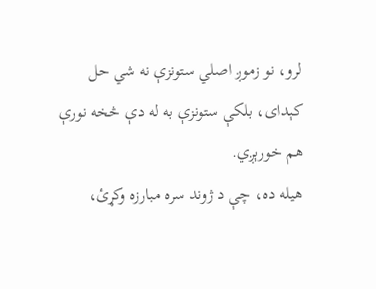لرو، نو زموږ اصلي ستونزې نه شي حل کېدای، بلکې ستونزې به له دې څخه نورې هم خورېږي.
هيله ده، چې د ژوند سره مبارزه وکړئ،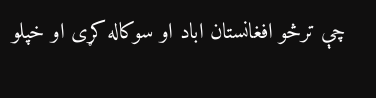چې ترڅو افغانستان اباد او سوکاله کړی او خپلو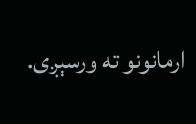ارمانونو ته ورسېږی.